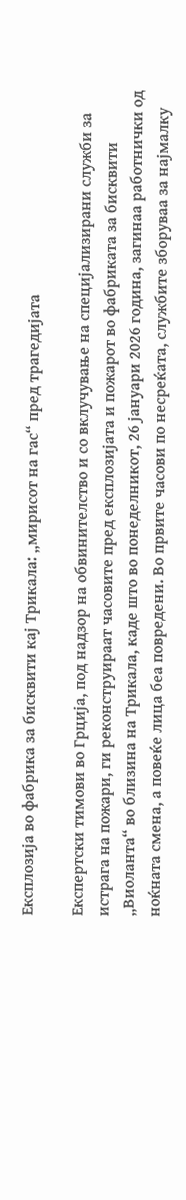Експлозија во фабрика за бисквити кај Трикала: „мирисот на гас“ пред трагедијата

Експертски тимови во Грција, под надзор на обвинителство и со вклучување на специјализирани служби за истрага на пожари, ги реконструираат часовите пред експлозијата и пожарот во фабриката за бисквити „Виоланта“ во близина на Трикала, каде што во понеделникот, 26 јануари 2026 година, загинаа работнички од ноќната смена, а повеќе лица беа повредени. Во првите часови по несреќата, службите зборуваа за најмалку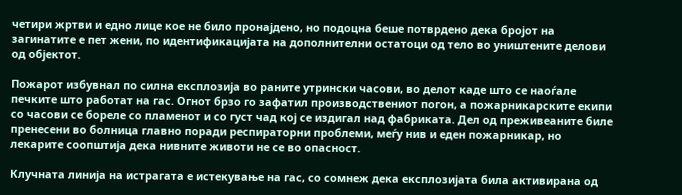четири жртви и едно лице кое не било пронајдено, но подоцна беше потврдено дека бројот на загинатите е пет жени, по идентификацијата на дополнителни остатоци од тело во уништените делови од објектот.

Пожарот избувнал по силна експлозија во раните утрински часови, во делот каде што се наоѓале печките што работат на гас. Огнот брзо го зафатил производствениот погон, а пожарникарските екипи со часови се бореле со пламенот и со густ чад кој се издигал над фабриката. Дел од преживеаните биле пренесени во болница главно поради респираторни проблеми, меѓу нив и еден пожарникар, но лекарите соопштија дека нивните животи не се во опасност.

Клучната линија на истрагата е истекување на гас, со сомнеж дека експлозијата била активирана од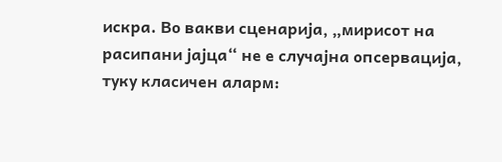искра. Во вакви сценарија, „мирисот на расипани јајца“ не е случајна опсервација, туку класичен аларм: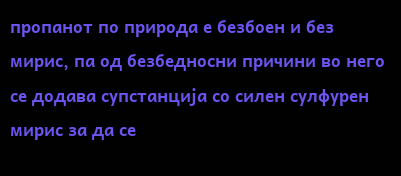пропанот по природа е безбоен и без мирис, па од безбедносни причини во него се додава супстанција со силен сулфурен мирис за да се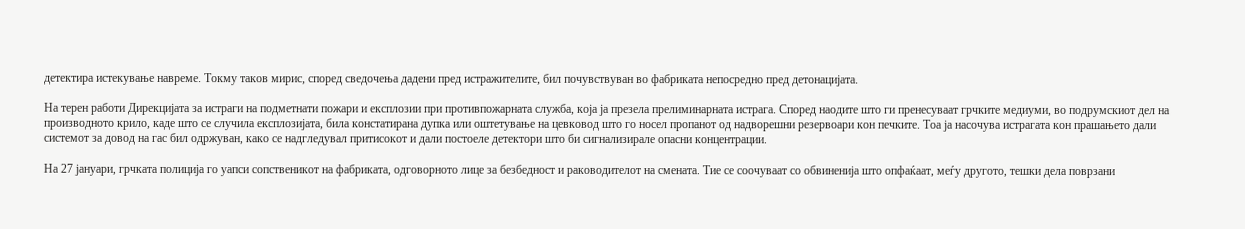детектира истекување навреме. Токму таков мирис, според сведочења дадени пред истражителите, бил почувствуван во фабриката непосредно пред детонацијата.

На терен работи Дирекцијата за истраги на подметнати пожари и експлозии при противпожарната служба, која ја презела прелиминарната истрага. Според наодите што ги пренесуваат грчките медиуми, во подрумскиот дел на производното крило, каде што се случила експлозијата, била констатирана дупка или оштетување на цевковод што го носел пропанот од надворешни резервоари кон печките. Тоа ја насочува истрагата кон прашањето дали системот за довод на гас бил одржуван, како се надгледувал притисокот и дали постоеле детектори што би сигнализирале опасни концентрации.

На 27 јануари, грчката полиција го уапси сопственикот на фабриката, одговорното лице за безбедност и раководителот на смената. Тие се соочуваат со обвиненија што опфаќаат, меѓу другото, тешки дела поврзани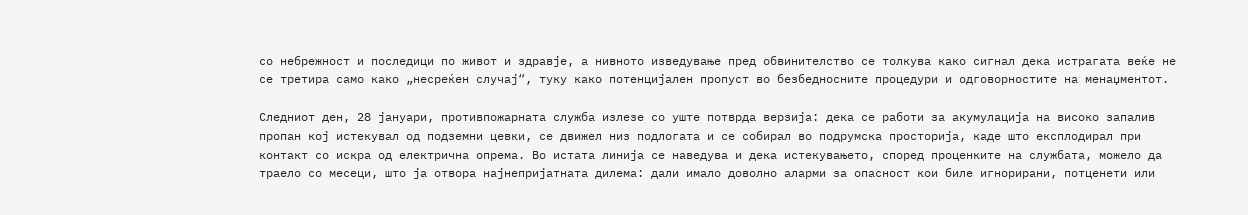со небрежност и последици по живот и здравје, а нивното изведување пред обвинителство се толкува како сигнал дека истрагата веќе не се третира само како „несреќен случај“, туку како потенцијален пропуст во безбедносните процедури и одговорностите на менаџментот.

Следниот ден, 28 јануари, противпожарната служба излезе со уште потврда верзија: дека се работи за акумулација на високо запалив пропан кој истекувал од подземни цевки, се движел низ подлогата и се собирал во подрумска просторија, каде што експлодирал при контакт со искра од електрична опрема. Во истата линија се наведува и дека истекувањето, според проценките на службата, можело да траело со месеци, што ја отвора најнепријатната дилема: дали имало доволно аларми за опасност кои биле игнорирани, потценети или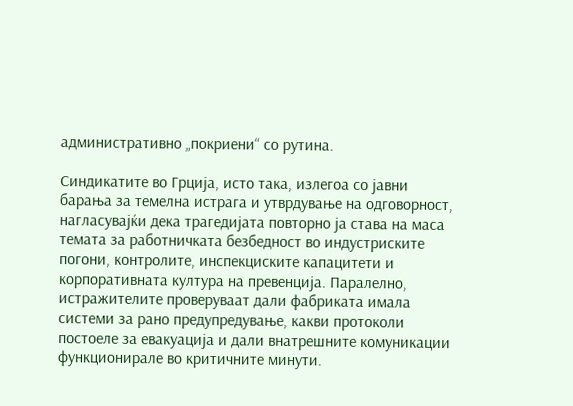административно „покриени“ со рутина.

Синдикатите во Грција, исто така, излегоа со јавни барања за темелна истрага и утврдување на одговорност, нагласувајќи дека трагедијата повторно ја става на маса темата за работничката безбедност во индустриските погони, контролите, инспекциските капацитети и корпоративната култура на превенција. Паралелно, истражителите проверуваат дали фабриката имала системи за рано предупредување, какви протоколи постоеле за евакуација и дали внатрешните комуникации функционирале во критичните минути.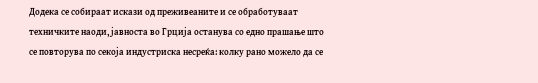Додека се собираат искази од преживеаните и се обработуваат техничките наоди, јавноста во Грција останува со едно прашање што се повторува по секоја индустриска несреќа: колку рано можело да се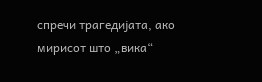спречи трагедијата, ако мирисот што „вика“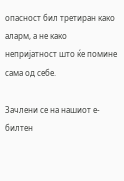опасност бил третиран како аларм, а не како непријатност што ќе помине сама од себе.

Зачлени се на нашиот е-билтен